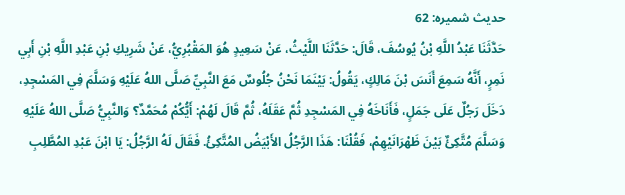حدیث شمیره: 62
حَدَّثَنَا عَبْدُ اللَّهِ بْنُ يُوسُفَ، قَالَ: حَدَّثَنَا اللَّيْثُ، عَنْ سَعِيدٍ هُوَ المَقْبُرِيُّ، عَنْ شَرِيكِ بْنِ عَبْدِ اللَّهِ بْنِ أَبِي نَمِرٍ، أَنَّهُ سَمِعَ أَنَسَ بْنَ مَالِكٍ، يَقُولُ: بَيْنَمَا نَحْنُ جُلُوسٌ مَعَ النَّبِيِّ صَلَّى اللهُ عَلَيْهِ وَسَلَّمَ فِي المَسْجِدِ، دَخَلَ رَجُلٌ عَلَى جَمَلٍ، فَأَنَاخَهُ فِي المَسْجِدِ ثُمَّ عَقَلَهُ، ثُمَّ قَالَ لَهُمْ: أَيُّكُمْ مُحَمَّدٌ؟ وَالنَّبِيُّ صَلَّى اللهُ عَلَيْهِ وَسَلَّمَ مُتَّكِئٌ بَيْنَ ظَهْرَانَيْهِمْ، فَقُلْنَا: هَذَا الرَّجُلُ الأَبْيَضُ المُتَّكِئُ. فَقَالَ لَهُ الرَّجُلُ: يَا ابْنَ عَبْدِ المُطَّلِبِ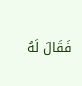فَقَالَ لَهُ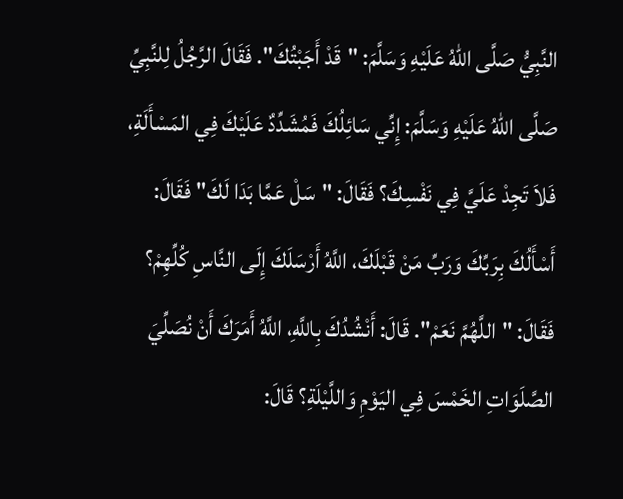النَّبِيُّ صَلَّى اللهُ عَلَيْهِ وَسَلَّمَ: "قَدْ أَجَبْتُكَ". فَقَالَ الرَّجُلُ لِلنَّبِيِّ صَلَّى اللهُ عَلَيْهِ وَسَلَّمَ: إِنِّي سَائِلُكَ فَمُشَدِّدٌ عَلَيْكَ فِي المَسْأَلَةِ، فَلاَ تَجِدْ عَلَيَّ فِي نَفْسِكَ؟ فَقَالَ: "سَلْ عَمَّا بَدَا لَكَ" فَقَالَ: أَسْأَلُكَ بِرَبِّكَ وَرَبِّ مَنْ قَبْلَكَ، اللَّهُ أَرْسَلَكَ إِلَى النَّاسِ كُلِّهِمْ؟ فَقَالَ: "اللَّهُمَّ نَعَمْ". قَالَ: أَنْشُدُكَ بِاللَّهِ، اللَّهُ أَمَرَكَ أَنْ نُصَلِّيَ الصَّلَوَاتِ الخَمْسَ فِي اليَوْمِ وَاللَّيْلَةِ؟ قَالَ: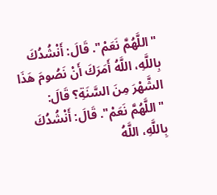"اللَّهُمَّ نَعَمْ". قَالَ: أَنْشُدُكَ بِاللَّهِ، اللَّهُ أَمَرَكَ أَنْ نَصُومَ هَذَا الشَّهْرَ مِنَ السَّنَةِ؟ قَالَ: "اللَّهُمَّ نَعَمْ". قَالَ: أَنْشُدُكَ بِاللَّهِ، اللَّهُ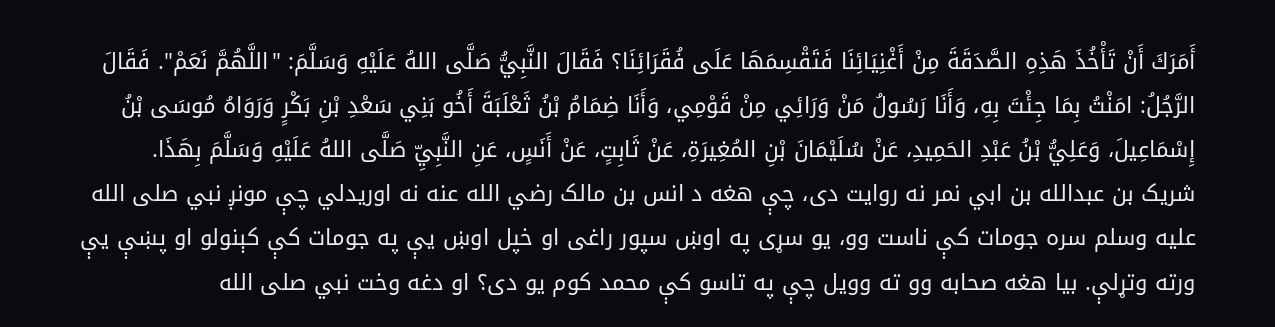أَمَرَكَ أَنْ تَأْخُذَ هَذِهِ الصَّدَقَةَ مِنْ أَغْنِيَائِنَا فَتَقْسِمَهَا عَلَى فُقَرَائِنَا؟ فَقَالَ النَّبِيُّ صَلَّى اللهُ عَلَيْهِ وَسَلَّمَ: "اللَّهُمَّ نَعَمْ". فَقَالَ الرَّجُلُ: امَنْتُ بِمَا جِئْتَ بِهِ، وَأَنَا رَسُولُ مَنْ وَرَائِي مِنْ قَوْمِي، وَأَنَا ضِمَامُ بْنُ ثَعْلَبَةَ أَخُو بَنِي سَعْدِ بْنِ بَكْرٍ وَرَوَاهُ مُوسَى بْنُ إِسْمَاعِيلَ، وَعَلِيُّ بْنُ عَبْدِ الحَمِيدِ، عَنْ سُلَيْمَانَ بْنِ المُغِيرَةِ، عَنْ ثَابِتٍ، عَنْ أَنَسٍ، عَنِ النَّبِيِّ صَلَّى اللهُ عَلَيْهِ وَسَلَّمَ بِهَذَا.
شریک بن عبدالله بن ابي نمر نه روایت دی، چې هغه د انس بن مالک رضي الله عنه نه اوریدلي چې مونږ نبي صلی الله علیه وسلم سره جومات کې ناست وو، یو سړی په اوښ سپور راغی او خپل اوښ یې په جومات کې کېنولو او پښې یې ورته وتړلې. بیا هغه صحابه وو ته وویل چې په تاسو کې محمد کوم یو دی؟ او دغه وخت نبي صلی الله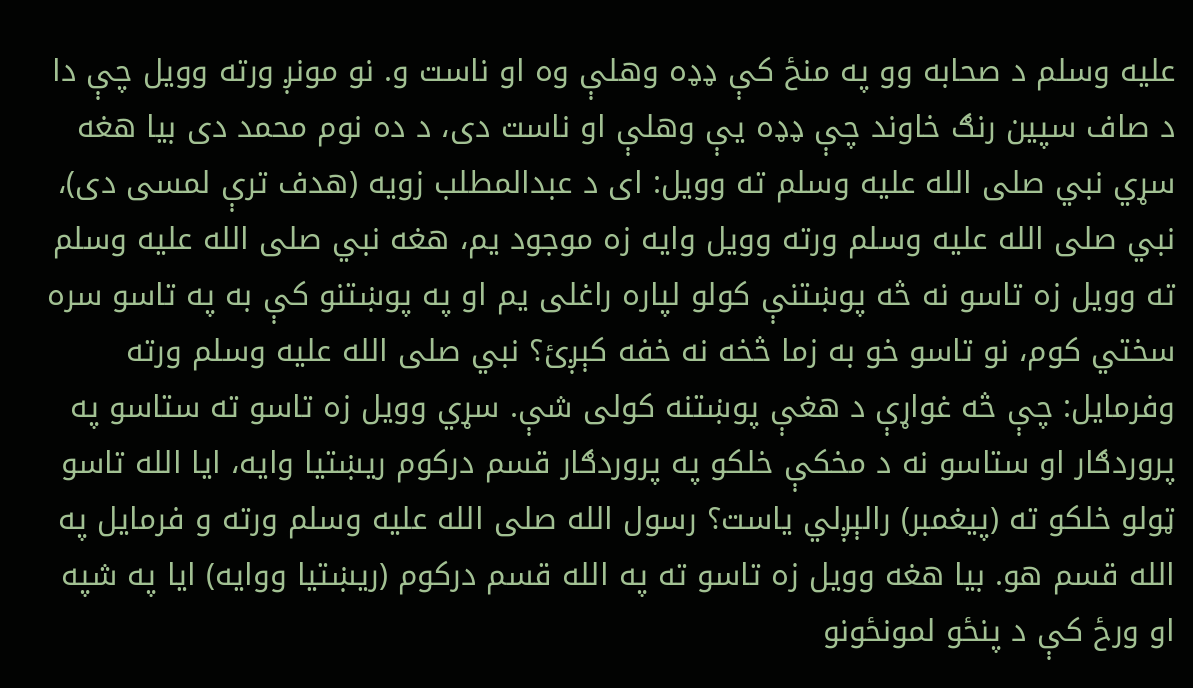علیه وسلم د صحابه وو په منځ کې ډډه وهلې وه او ناست و. نو مونږ ورته وویل چې دا د صاف سپین رنګ خاوند چې ډډه یې وهلې او ناست دی، د ده نوم محمد دی بیا هغه سړي نبي صلی الله علیه وسلم ته وویل: ای د عبدالمطلب زویه (هدف ترې لمسی دی)، نبي صلی الله علیه وسلم ورته وویل وایه زه موجود یم، هغه نبي صلی الله علیه وسلم ته وویل زه تاسو نه څه پوښتنې کولو لپاره راغلی یم او په پوښتنو کې به په تاسو سره سختي کوم، نو تاسو خو به زما څخه نه خفه کېږئ؟ نبي صلی الله علیه وسلم ورته وفرمایل: چې څه غواړې د هغې پوښتنه کولی شې. سړي وویل زه تاسو ته ستاسو په پروردګار او ستاسو نه د مخکې خلکو په پروردګار قسم درکوم ريښتیا وایه، ایا الله تاسو ټولو خلکو ته (پيغمبر) رالېږلي یاست؟ رسول الله صلی الله علیه وسلم ورته و فرمایل په الله قسم هو. بیا هغه وویل زه تاسو ته په الله قسم درکوم (ریښتیا ووایه) ایا په شپه او ورځ کې د پنځو لمونځونو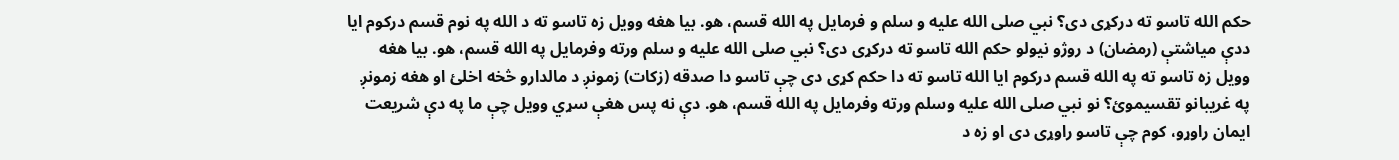حکم الله تاسو ته درکړی دی؟ نبي صلی الله علیه و سلم و فرمایل په الله قسم، هو. بیا هغه وویل زه تاسو ته د الله په نوم قسم درکوم ایا ددې میاشتې (رمضان) د روژو نیولو حکم الله تاسو ته درکړی دی؟ نبي صلی الله علیه و سلم ورته وفرمایل په الله قسم، هو. بیا هغه وویل زه تاسو ته په الله قسم درکوم ایا الله تاسو ته دا حکم کړی دی چې تاسو دا صدقه (زکات) زمونږ د مالدارو څخه اخلئ او هغه زمونږ په غریبانو تقسیموئ؟ نو نبي صلی الله علیه وسلم ورته وفرمایل په الله قسم، هو. دې نه پس هغې سړي وویل چې ما په دې شریعت ایمان راوړو، کوم چې تاسو راوړی دی او زه د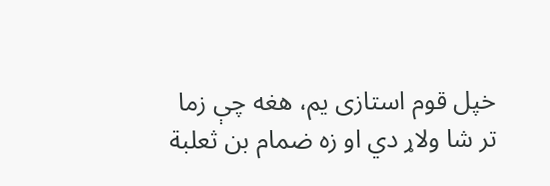خپل قوم استازی یم، هغه چې زما تر شا ولاړ دي او زه ضمام بن ثعلبة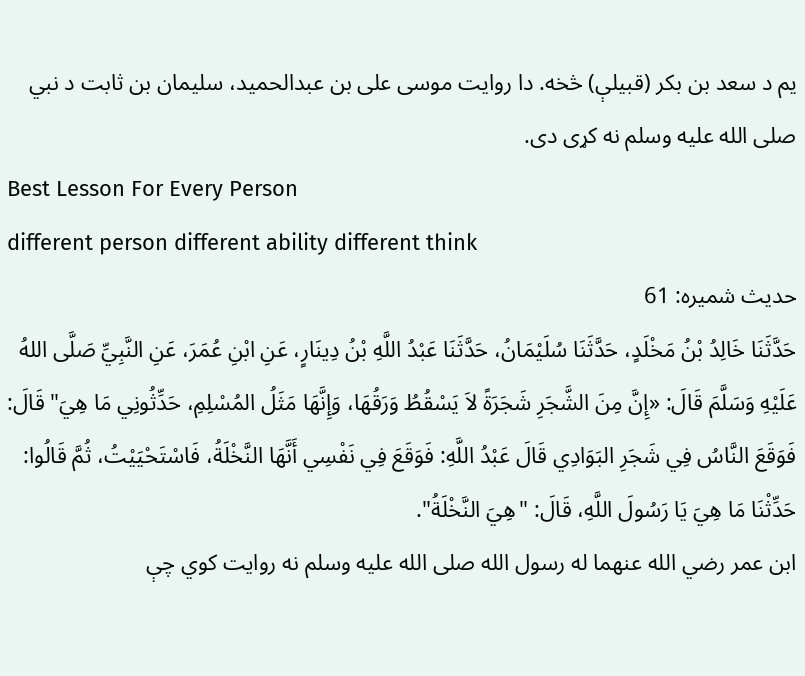یم د سعد بن بکر (قبیلې) څخه. دا روایت موسی علی بن عبدالحمید، سلیمان بن ثابت د نبي صلی الله علیه وسلم نه کړی دی.
Best Lesson For Every Person
different person different ability different think
حدیث شمیره: 61
حَدَّثَنَا خَالِدُ بْنُ مَخْلَدٍ، حَدَّثَنَا سُلَيْمَانُ، حَدَّثَنَا عَبْدُ اللَّهِ بْنُ دِينَارٍ، عَنِ ابْنِ عُمَرَ، عَنِ النَّبِيِّ صَلَّى اللهُ عَلَيْهِ وَسَلَّمَ قَالَ: «إِنَّ مِنَ الشَّجَرِ شَجَرَةً لاَ يَسْقُطُ وَرَقُهَا، وَإِنَّهَا مَثَلُ المُسْلِمِ، حَدِّثُونِي مَا هِيَ" قَالَ: فَوَقَعَ النَّاسُ فِي شَجَرِ البَوَادِي قَالَ عَبْدُ اللَّهِ: فَوَقَعَ فِي نَفْسِي أَنَّهَا النَّخْلَةُ، فَاسْتَحْيَيْتُ، ثُمَّ قَالُوا: حَدِّثْنَا مَا هِيَ يَا رَسُولَ اللَّهِ، قَالَ: "هِيَ النَّخْلَةُ".
ابن عمر رضي الله عنهما له رسول الله صلی الله علیه وسلم نه روایت کوي چې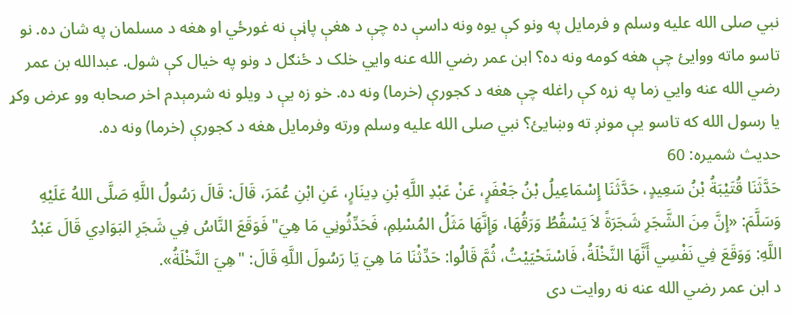نبي صلی الله علیه وسلم و فرمایل په ونو کې یوه ونه داسې ده چې د هغې پاڼې نه غورځي او هغه د مسلمان په شان ده. نو تاسو ماته ووایئ چې هغه کومه ونه ده؟ ابن عمر رضي الله عنه وايي خلک د ځنګل د ونو په خیال کې شول. عبدالله بن عمر رضي الله عنه وايي زما په زړه کې راغله چې هغه د کجورې (خرما) ونه ده. خو زه یې د ویلو نه شرمېدم اخر صحابه وو عرض وکړ یا رسول الله که تاسو یې مونږ ته وښایئ؟ نبي صلی الله علیه وسلم ورته وفرمایل هغه د کجورې (خرما) ونه ده.
حدیث شمیره: 60
حَدَّثَنَا قُتَيْبَةُ بْنُ سَعِيدٍ، حَدَّثَنَا إِسْمَاعِيلُ بْنُ جَعْفَرٍ، عَنْ عَبْدِ اللَّهِ بْنِ دِينَارٍ، عَنِ ابْنِ عُمَرَ، قَالَ: قَالَ رَسُولُ اللَّهِ صَلَّى اللهُ عَلَيْهِ وَسَلَّمَ: «إِنَّ مِنَ الشَّجَرِ شَجَرَةً لاَ يَسْقُطُ وَرَقُهَا، وَإِنَّهَا مَثَلُ المُسْلِمِ، فَحَدِّثُونِي مَا هِيَ" فَوَقَعَ النَّاسُ فِي شَجَرِ البَوَادِي قَالَ عَبْدُ اللَّهِ: وَوَقَعَ فِي نَفْسِي أَنَّهَا النَّخْلَةُ، فَاسْتَحْيَيْتُ، ثُمَّ قَالُوا: حَدِّثْنَا مَا هِيَ يَا رَسُولَ اللَّهِ قَالَ: "هِيَ النَّخْلَةُ».
د ابن عمر رضي الله عنه نه روایت دی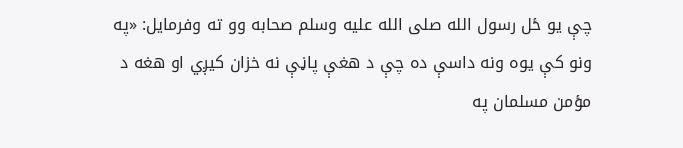چې یو ځل رسول الله صلی الله علیه وسلم صحابه وو ته وفرمایل: «په ونو کې یوه ونه داسې ده چې د هغې پاڼې نه خزان کيږي او هغه د مؤمن مسلمان په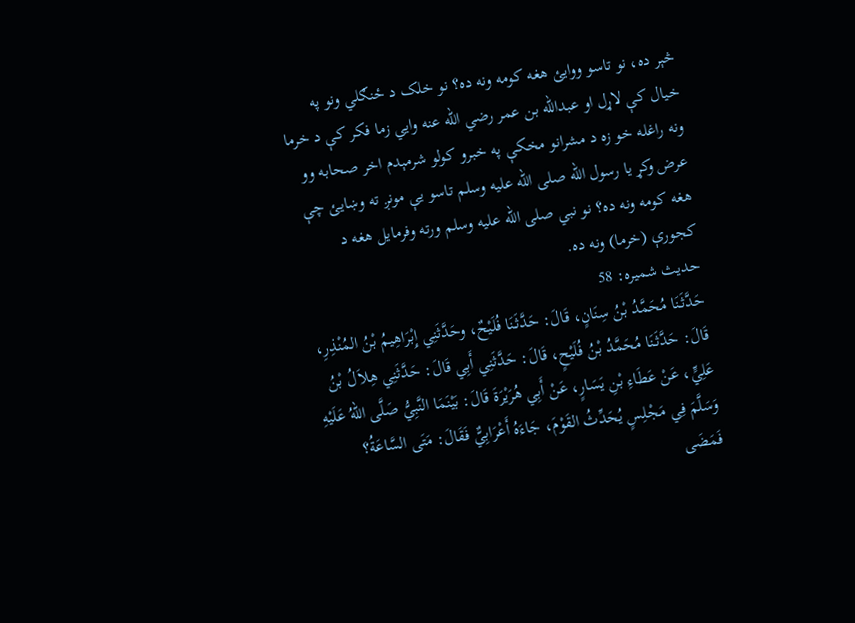څېر ده، نو تاسو ووایئ هغه کومه ونه ده؟ نو خلک د ځنګلي ونو په خیال کې لاړل او عبدالله بن عمر رضي الله عنه وايي زما فکر کې د خرما ونه راغله خو زه د مشرانو مخکې په خبرو کولو شرمېدم اخر صحابه وو عرض وکړ یا رسول الله صلی الله علیه وسلم تاسو یې مونږ ته وښايئ چې هغه کومه ونه ده؟ نو نبي صلی الله علیه وسلم ورته وفرمایل هغه د کجورې (خرما) ونه ده.
حدیث شمیره: 58
حَدَّثَنَا مُحَمَّدُ بْنُ سِنَانٍ، قَالَ: حَدَّثَنَا فُلَيْحٌ، وحَدَّثَنِي إِبْرَاهِيمُ بْنُ المُنْذِرِ، قَالَ: حَدَّثَنَا مُحَمَّدُ بْنُ فُلَيْحٍ، قَالَ: حَدَّثَنِي أَبِي قَالَ: حَدَّثَنِي هِلاَلُ بْنُ عَلِيٍّ، عَنْ عَطَاءِ بْنِ يَسَارٍ، عَنْ أَبِي هُرَيْرَةَ قَالَ: بَيْنَمَا النَّبِيُّ صَلَّى اللهُ عَلَيْهِ وَسَلَّمَ فِي مَجْلِسٍ يُحَدِّثُ القَوْمَ، جَاءَهُ أَعْرَابِيٌّ فَقَالَ: مَتَى السَّاعَةُ؟ فَمَضَى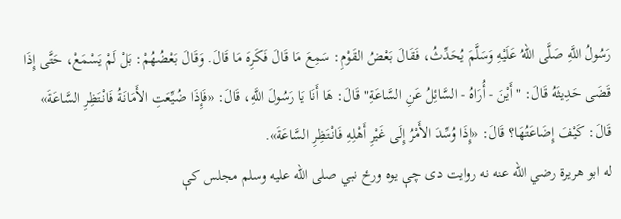رَسُولُ اللَّهِ صَلَّى اللهُ عَلَيْهِ وَسَلَّمَ يُحَدِّثُ، فَقَالَ بَعْضُ القَوْمِ: سَمِعَ مَا قَالَ فَكَرِهَ مَا قَالَ. وَقَالَ بَعْضُهُمْ: بَلْ لَمْ يَسْمَعْ، حَتَّى إِذَا قَضَى حَدِيثَهُ قَالَ: "أَيْنَ - أُرَاهُ - السَّائِلُ عَنِ السَّاعَةِ" قَالَ: هَا أَنَا يَا رَسُولَ اللَّهِ، قَالَ: «فَإِذَا ضُيِّعَتِ الأَمَانَةُ فَانْتَظِرِ السَّاعَةَ» قَالَ: كَيْفَ إِضَاعَتُهَا؟ قَالَ: «إِذَا وُسِّدَ الأَمْرُ إِلَى غَيْرِ أَهْلِهِ فَانْتَظِرِ السَّاعَةَ».
له ابو هریرة رضي الله عنه نه روایت دی چې یوه ورځ نبي صلی الله علیه وسلم مجلس کې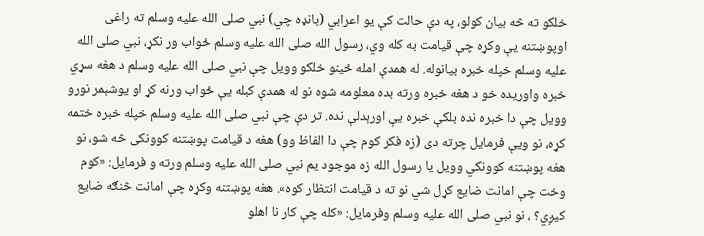خلکو ته څه بیان کولو، په دې حالت کې یو اعرابي (بانډه چي) نبي صلی الله علیه وسلم ته راغی اوپوښتنه یې وکړه چې قیامت به کله وي، رسول الله صلی الله علیه وسلم ځواب ور نکړ، نبي صلی الله علیه وسلم خپله خبره بیانوله. له همدې امله ځینو خلکو وویل چې نبي صلی الله علیه وسلم د هغه سړي خبره واوریده خو د هغه خبره ورته بده معلومه شوه نو له همدې کبله یې ځواب ورنه کړ او یوشېمر نورو وویل چې دا خبره نده بلکې خبره یې اورېدلې نده. تر دې چې نبي صلی الله علیه وسلم خپله خبره ختمه کړه، نو ویې فرمایل چرته دی (زه فکر کوم چې دا الفاظ وو) هغه د قیامت پوښتنه کوونکی څه شو، نو هغه پوښتنه کوونکي وویل یا رسول الله زه موجود یم نبي صلی الله علیه وسلم ورته و فرمایل: «کوم وخت چې امانت ضایع کړل شي نو ته د قیامت انتظار کوه». هغه پوښتنه وکړه چې امانت څنګه ضایع کیږي؟ ، نو نبي صلی الله علیه وسلم وفرمایل: «کله چې کار نا اهلو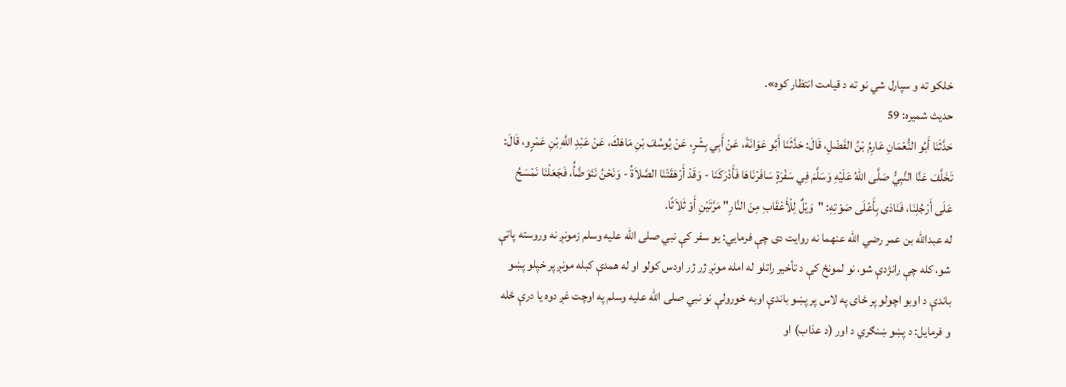خلکو ته و سپارل شي نو ته د قیامت انتظار کوه».
حدیث شمیره: 59
حَدَّثَنَا أَبُو النُّعْمَانِ عَارِمُ بْنُ الفَضْلِ، قَالَ: حَدَّثَنَا أَبُو عَوَانَةَ، عَنْ أَبِي بِشْرٍ، عَنْ يُوسُفَ بْنِ مَاهَكَ، عَنْ عَبْدِ اللَّهِ بْنِ عَمْرٍو، قَالَ: تَخَلَّفَ عَنَّا النَّبِيُّ صَلَّى اللهُ عَلَيْهِ وَسَلَّمَ فِي سَفْرَةٍ سَافَرْنَاهَا فَأَدْرَكَنَا - وَقَدْ أَرْهَقَتْنَا الصَّلاَةُ - وَنَحْنُ نَتَوَضَّأُ، فَجَعَلْنَا نَمْسَحُ عَلَى أَرْجُلِنَا، فَنَادَى بِأَعْلَى صَوْتِهِ: "وَيْلٌ لِلْأَعْقَابِ مِنَ النَّارِ" مَرَّتَيْنِ أَوْ ثَلاَثًا.
له عبدالله بن عمر رضي الله عنهما نه روایت دی چې فرمايي: یو سفر کې نبي صلی الله علیه وسلم زمونږ نه وروسته پاتې شو، کله چې رانژدې شو، نو لمونځ کې د تأخیر راتلو له امله مونږ ژر ژر اودس کولو او له همدې کبله مونږ پر خپلو پښو باندې د اوبو اچولو پر ځای په لاس پر پښو باندې اوبه خورولې نو نبي صلی الله علیه وسلم په اوچت غږ دوه یا درې ځله و فرمایل: د پښو ښنګري د اور (د عذاب) او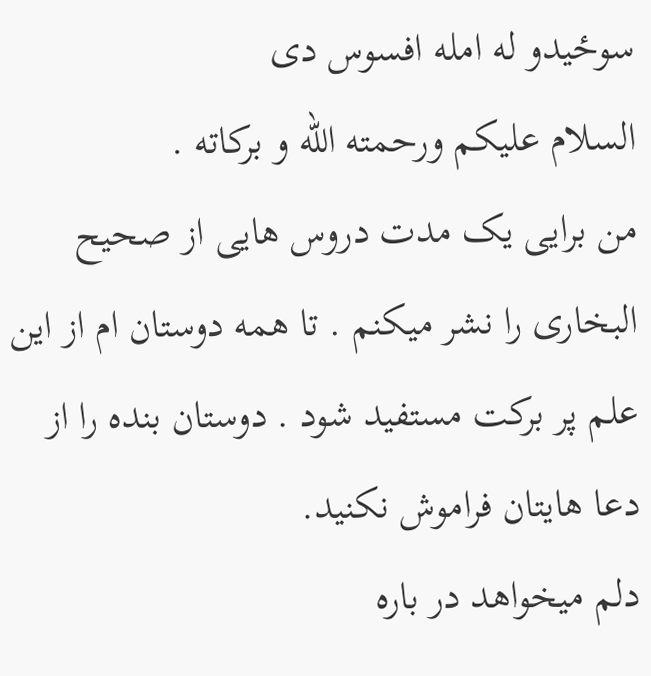سوځیدو له امله افسوس دی
السلام علیکم ورحمته الله و برکاته .
من برایی یک مدت دروس هایی از صحیح البخاری را نشر میکنم . تا همه دوستان ام از این علم پر برکت مستفید شود . دوستان بنده را از دعا هایتان فراموش نکنید.
دلم میخواهد در باره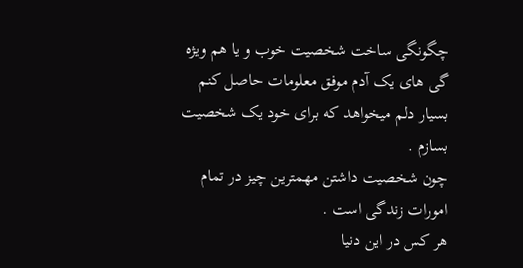چگونگی ساخت شخصیت خوب و یا هم ویژه گی های یک آدم موفق معلومات حاصل کنم
بسیار دلم میخواهد که برای خود یک شخصیت بسازم .
چون شخصیت داشتن مهمترین چیز در تمام امورات زندگی است .
هر کس در این دنیا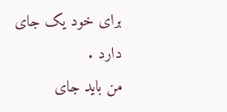برای خود یک جای دارد .
من باید جای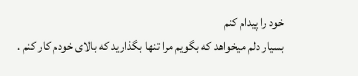خود را پیدام کنم
بسیار دلم میخواهد که بگویم مرا تنها بگذارید که بالای خودم کار کنم .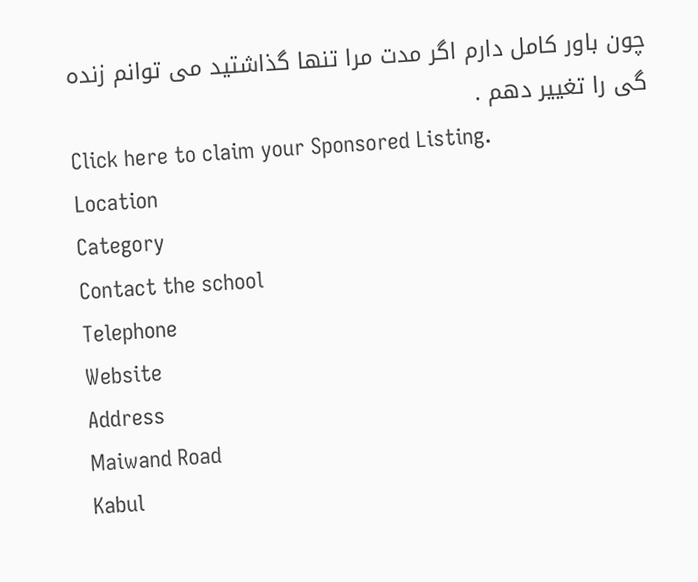چون باور کامل دارم اگر مدت مرا تنها گذاشتید می توانم زنده گی را تغییر دهم .
Click here to claim your Sponsored Listing.
Location
Category
Contact the school
Telephone
Website
Address
Maiwand Road
Kabul